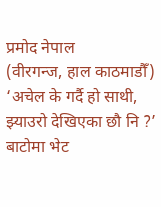प्रमोद नेपाल
(वीरगन्ज, हाल काठमाडौँ)
‘अचेल के गर्दै हो साथी, झ्याउरो देखिएका छौ नि ?’ बाटोमा भेट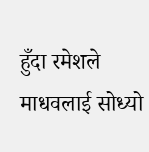हुँदा रमेशले माधवलाई सोध्यो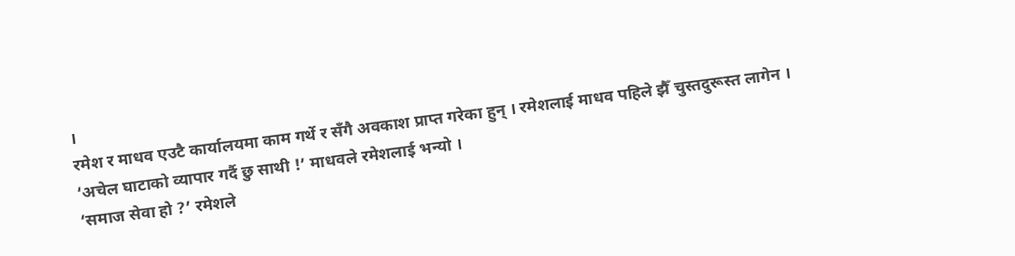।
रमेश र माधव एउटै कार्यालयमा काम गर्थे र सँगै अवकाश प्राप्त गरेका हुन् । रमेशलाई माधव पहिले झैँ चुस्तदुरूस्त लागेन ।
‘अचेल घाटाको व्यापार गर्दै छु साथी !’ माधवले रमेशलाई भन्यो ।
‘समाज सेवा हो ?’ रमेशले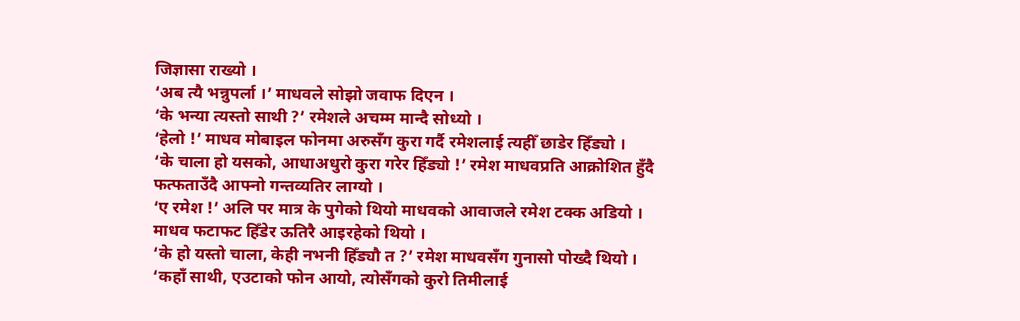जिज्ञासा राख्यो ।
‘अब त्यै भन्नुपर्ला ।’ माधवले सोझो जवाफ दिएन ।
‘के भन्या त्यस्तो साथी ?’ रमेशले अचम्म मान्दै सोध्यो ।
‘हेलो !’ माधव मोबाइल फोनमा अरुसँग कुरा गर्दै रमेशलाई त्यहीँ छाडेर हिँड्यो ।
‘के चाला हो यसको, आधाअधुरो कुरा गरेर हिँड्यो !’ रमेश माधवप्रति आक्रोशित हुँदै फत्फताउँदै आफ्नो गन्तव्यतिर लाग्यो ।
‘ए रमेश !’ अलि पर मात्र के पुगेको थियो माधवको आवाजले रमेश टक्क अडियो । माधव फटाफट हिँडेर ऊतिरै आइरहेको थियो ।
‘के हो यस्तो चाला, केही नभनी हिँड्यौ त ?’ रमेश माधवसँग गुनासो पोख्दै थियो ।
‘कहाँ साथी, एउटाको फोन आयो, त्योसँगको कुरो तिमीलाई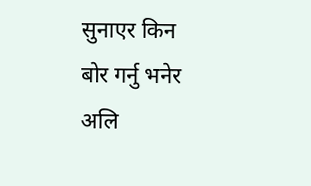सुनाएर किन बोर गर्नु भनेर अलि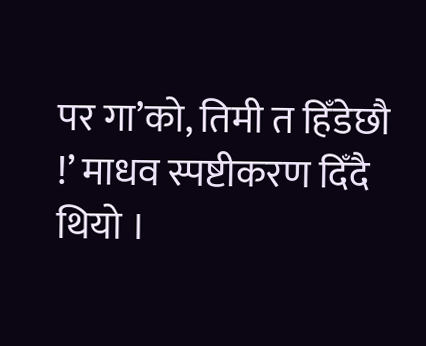पर गा’को, तिमी त हिँडेछौ !’ माधव स्पष्टीकरण दिँदै थियो ।